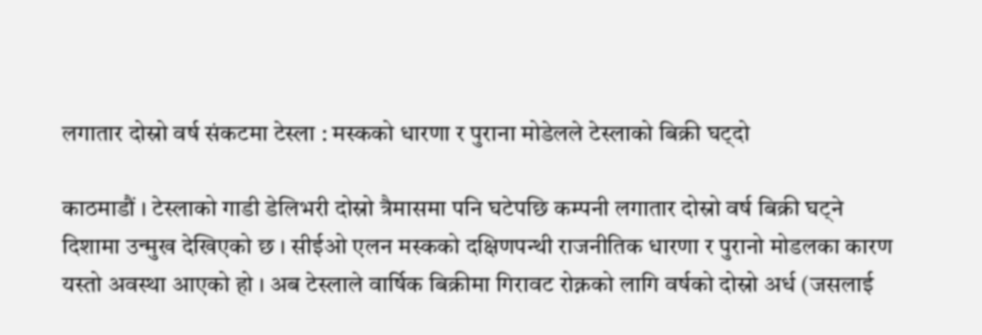लगातार दोस्रो वर्ष संकटमा टेस्ला : मस्कको धारणा र पुराना मोडेलले टेस्लाको बिक्री घट्दो

काठमाडौं । टेस्लाको गाडी डेलिभरी दोस्रो त्रैमासमा पनि घटेपछि कम्पनी लगातार दोस्रो वर्ष बिक्री घट्ने दिशामा उन्मुख देखिएको छ । सीईओ एलन मस्कको दक्षिणपन्थी राजनीतिक धारणा र पुरानो मोडलका कारण यस्तो अवस्था आएको हो । अब टेस्लाले वार्षिक बिक्रीमा गिरावट रोक्नको लागि वर्षको दोस्रो अर्ध (जसलाई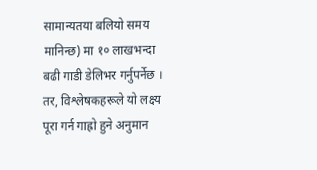सामान्यतया बलियो समय मानिन्छ) मा १० लाखभन्दा बढी गाडी डेलिभर गर्नुपर्नेछ । तर, विश्लेषकहरूले यो लक्ष्य पूरा गर्न गाह्रो हुने अनुमान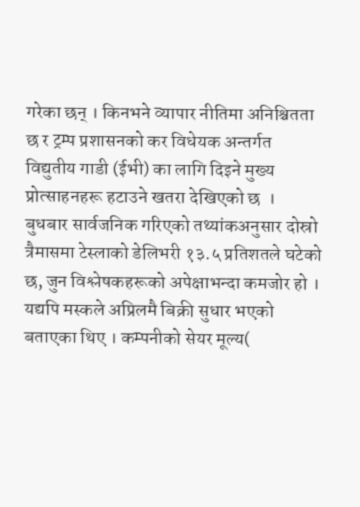गरेका छन् । किनभने व्यापार नीतिमा अनिश्चितता छ र ट्रम्प प्रशासनको कर विधेयक अन्तर्गत विद्युतीय गाडी (ईभी) का लागि दिइने मुख्य प्रोत्साहनहरू हटाउने खतरा देखिएको छ  ।  बुधबार सार्वजनिक गरिएको तथ्यांकअनुसार दोस्रो त्रैमासमा टेस्लाको डेलिभरी १३.५ प्रतिशतले घटेको छ, जुन विश्लेषकहरूको अपेक्षाभन्दा कमजोर हो । यद्यपि मस्कले अप्रिलमै बिक्री सुधार भएको बताएका थिए । कम्पनीको सेयर मूल्य(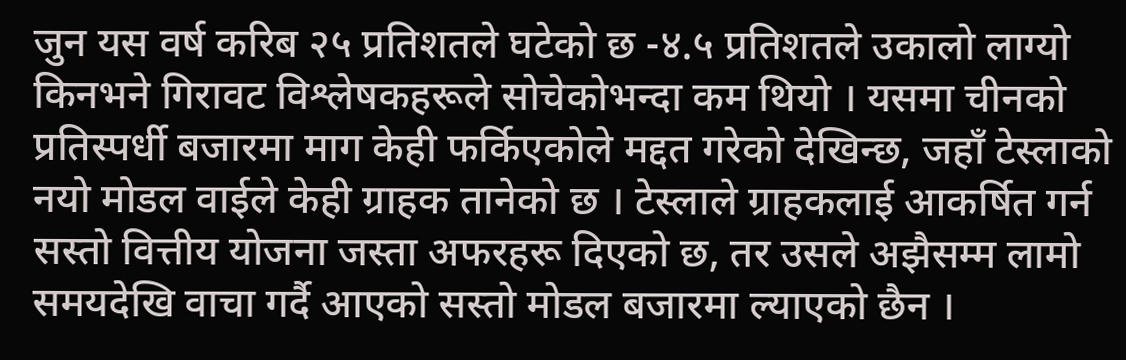जुन यस वर्ष करिब २५ प्रतिशतले घटेको छ -४.५ प्रतिशतले उकालो लाग्यो किनभने गिरावट विश्लेषकहरूले सोचेकोभन्दा कम थियो । यसमा चीनको प्रतिस्पर्धी बजारमा माग केही फर्किएकोले मद्दत गरेको देखिन्छ, जहाँ टेस्लाको नयो मोडल वाईले केही ग्राहक तानेको छ । टेस्लाले ग्राहकलाई आकर्षित गर्न सस्तो वित्तीय योजना जस्ता अफरहरू दिएको छ, तर उसले अझैसम्म लामो समयदेखि वाचा गर्दै आएको सस्तो मोडल बजारमा ल्याएको छैन ।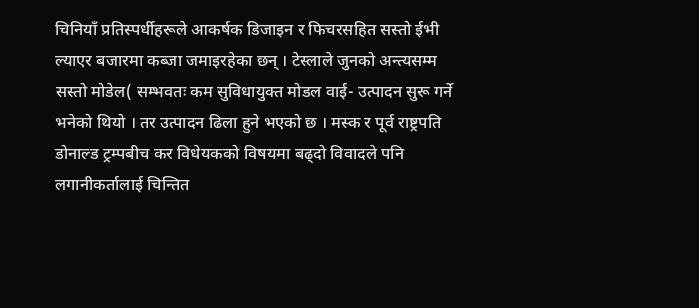चिनियाँ प्रतिस्पर्धीहरूले आकर्षक डिजाइन र फिचरसहित सस्तो ईभी ल्याएर बजारमा कब्जा जमाइरहेका छन् । टेस्लाले जुनको अन्त्यसम्म सस्तो मोडेल( सम्भवतः कम सुविधायुक्त मोडल वाई- उत्पादन सुरू गर्ने भनेको थियो । तर उत्पादन ढिला हुने भएको छ । मस्क र पूर्व राष्ट्रपति डोनाल्ड ट्रम्पबीच कर विधेयकको विषयमा बढ्दो विवादले पनि लगानीकर्तालाई चिन्तित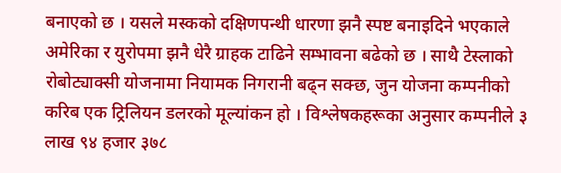बनाएको छ । यसले मस्कको दक्षिणपन्थी धारणा झनै स्पष्ट बनाइदिने भएकाले अमेरिका र युरोपमा झनै धेरै ग्राहक टाढिने सम्भावना बढेको छ । साथै टेस्लाको रोबोट्याक्सी योजनामा नियामक निगरानी बढ्न सक्छ, जुन योजना कम्पनीको करिब एक ट्रिलियन डलरको मूल्यांकन हो । विश्लेषकहरूका अनुसार कम्पनीले ३ लाख ९४ हजार ३७८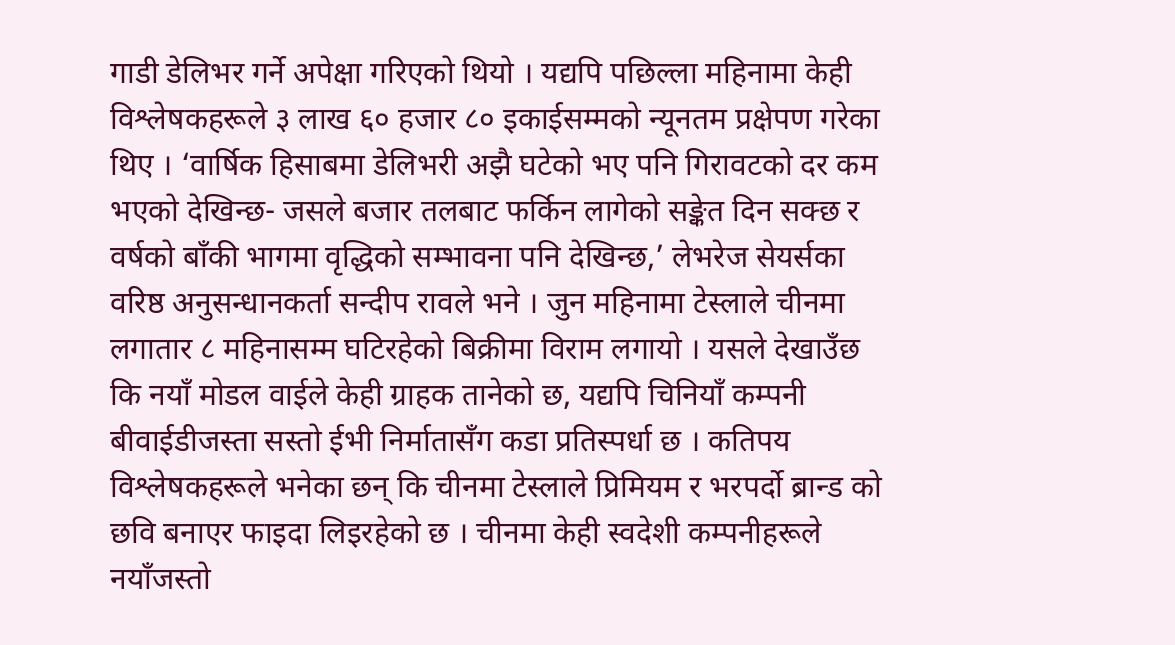गाडी डेलिभर गर्ने अपेक्षा गरिएको थियो । यद्यपि पछिल्ला महिनामा केही विश्लेषकहरूले ३ लाख ६० हजार ८० इकाईसम्मको न्यूनतम प्रक्षेपण गरेका थिए । ‘वार्षिक हिसाबमा डेलिभरी अझै घटेको भए पनि गिरावटको दर कम भएको देखिन्छ- जसले बजार तलबाट फर्किन लागेको सङ्केत दिन सक्छ र वर्षको बाँकी भागमा वृद्धिको सम्भावना पनि देखिन्छ,’ लेभरेज सेयर्सका वरिष्ठ अनुसन्धानकर्ता सन्दीप रावले भने । जुन महिनामा टेस्लाले चीनमा लगातार ८ महिनासम्म घटिरहेको बिक्रीमा विराम लगायो । यसले देखाउँछ कि नयाँ मोडल वाईले केही ग्राहक तानेको छ, यद्यपि चिनियाँ कम्पनी बीवाईडीजस्ता सस्तो ईभी निर्मातासँग कडा प्रतिस्पर्धा छ । कतिपय विश्लेषकहरूले भनेका छन् कि चीनमा टेस्लाले प्रिमियम र भरपर्दो ब्रान्ड को छवि बनाएर फाइदा लिइरहेको छ । चीनमा केही स्वदेशी कम्पनीहरूले नयाँजस्तो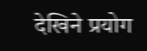देखिने प्रयोग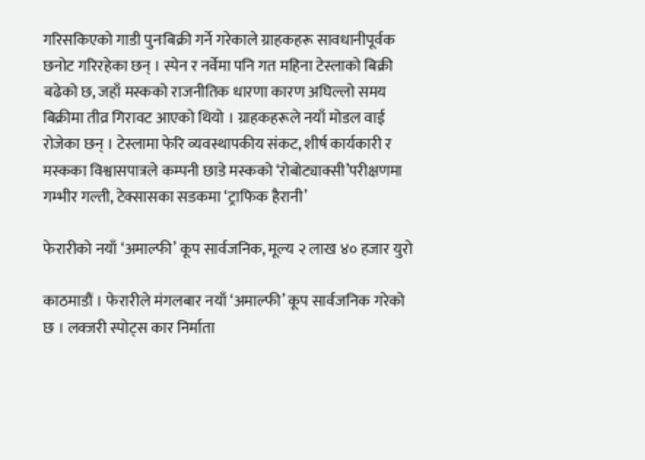गरिसकिएको गाडी पुनःबिक्री गर्ने गरेकाले ग्राहकहरू सावधानीपूर्वक छनोट गरिरहेका छन् । स्पेन र नर्वेमा पनि गत महिना टेस्लाको बिक्री बढेको छ, जहाँ मस्कको राजनीतिक धारणा कारण अघिल्लो समय बिक्रीमा तीव्र गिरावट आएको थियो । ग्राहकहरूले नयाँ मोडल वाई रोजेका छन् । टेस्लामा फेरि व्यवस्थापकीय संकट, शीर्ष कार्यकारी र मस्कका विश्वासपात्रले कम्पनी छाडे मस्कको ‘रोबोट्याक्सी’परीक्षणमा गम्भीर गल्ती, टेक्सासका सडकमा ‘ट्राफिक हैरानी’

फेरारीको नयाँ ‘अमाल्फी’ कूप सार्वजनिक, मूल्य २ लाख ४० हजार युरो

काठमाडौं । फेरारीले मंगलबार नयाँ ‘अमाल्फी’ कूप सार्वजनिक गरेको छ । लक्जरी स्पोट्स कार निर्माता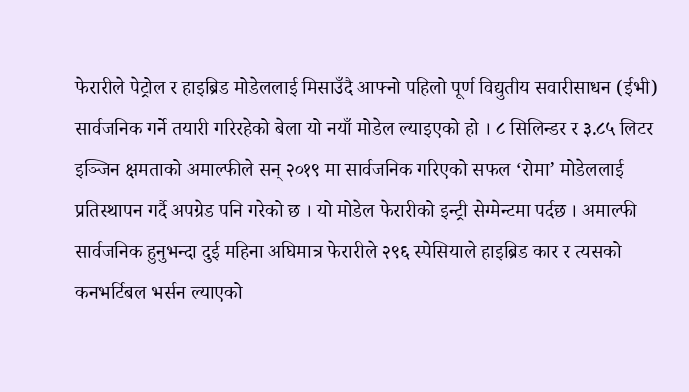फेरारीले पेट्रोल र हाइब्रिड मोडेललाई मिसाउँदै आफ्नो पहिलो पूर्ण विद्युतीय सवारीसाधन (ईभी) सार्वजनिक गर्ने तयारी गरिरहेको बेला यो नयाँ मोडेल ल्याइएको हो । ८ सिलिन्डर र ३.८५ लिटर इञ्जिन क्षमताको अमाल्फीले सन् २०१९ मा सार्वजनिक गरिएको सफल ‘रोमा’ मोडेललाई प्रतिस्थापन गर्दै अपग्रेड पनि गरेको छ । यो मोडेल फेरारीको इन्ट्री सेग्मेन्टमा पर्दछ । अमाल्फी सार्वजनिक हुनुभन्दा दुई महिना अघिमात्र फेरारीले २९६ स्पेसियाले हाइब्रिड कार र त्यसको कनभर्टिबल भर्सन ल्याएको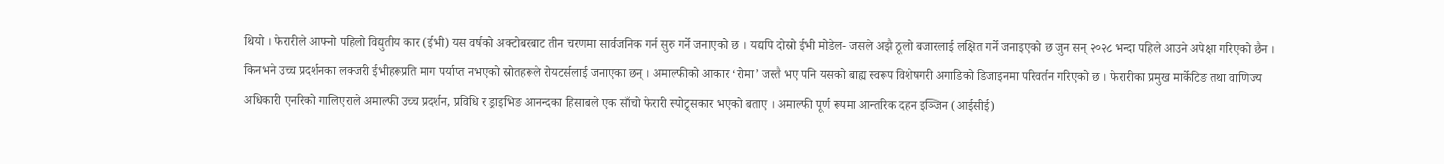थियो । फेरारीले आफ्नो पहिलो विद्युतीय कार (ईभी) यस वर्षको अक्टोबरबाट तीन चरणमा सार्वजनिक गर्न सुरु गर्ने जनाएको छ । यद्यपि दोस्रो ईभी मोडेल- जसले अझै ठूलो बजारलाई लक्षित गर्ने जनाइएको छ जुन सन् २०२८ भन्दा पहिले आउने अपेक्षा गरिएको छैन । किनभने उच्च प्रदर्शनका लक्जरी ईभीहरूप्रति माग पर्याप्त नभएको स्रोतहरूले रोयटर्सलाई जनाएका छन् । अमाल्फीको आकार ‘रोमा’ जस्तै भए पनि यसको बाह्य स्वरूप विशेषगरी अगाडिको डिजाइनमा परिवर्तन गरिएको छ । फेरारीका प्रमुख मार्केटिङ तथा वाणिज्य अधिकारी एनरिको गालिएराले अमाल्फी उच्च प्रदर्शन, प्रविधि र ड्राइभिङ आनन्दका हिसाबले एक साँचो फेरारी स्पोट्र्सकार भएको बताए । अमाल्फी पूर्ण रूपमा आन्तरिक दहन इञ्जिन (आईसीई)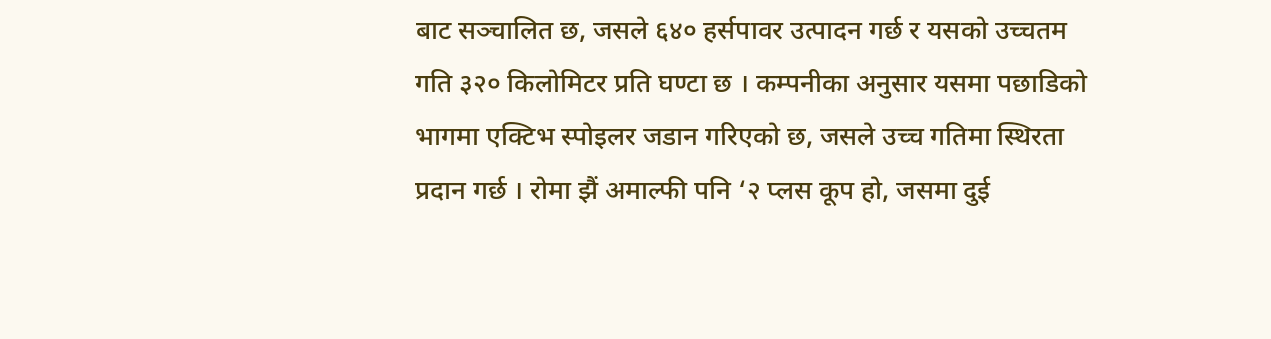बाट सञ्चालित छ, जसले ६४० हर्सपावर उत्पादन गर्छ र यसको उच्चतम गति ३२० किलोमिटर प्रति घण्टा छ । कम्पनीका अनुसार यसमा पछाडिको भागमा एक्टिभ स्पोइलर जडान गरिएको छ, जसले उच्च गतिमा स्थिरता प्रदान गर्छ । रोमा झैं अमाल्फी पनि ‘२ प्लस कूप हो, जसमा दुई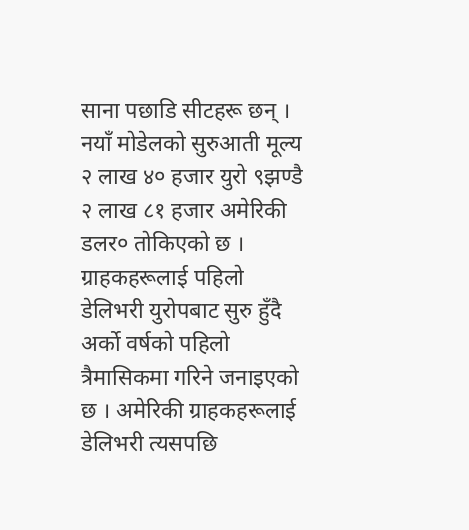साना पछाडि सीटहरू छन् । नयाँ मोडेलको सुरुआती मूल्य २ लाख ४० हजार युरो ९झण्डै २ लाख ८१ हजार अमेरिकी डलर० तोकिएको छ । ग्राहकहरूलाई पहिलो डेलिभरी युरोपबाट सुरु हुँदै अर्को वर्षको पहिलो त्रैमासिकमा गरिने जनाइएको छ । अमेरिकी ग्राहकहरूलाई डेलिभरी त्यसपछि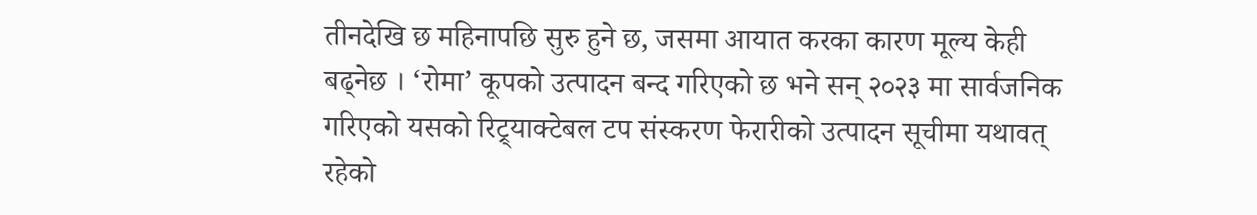तीनदेखि छ महिनापछि सुरु हुने छ, जसमा आयात करका कारण मूल्य केही बढ्नेछ । ‘रोमा’ कूपको उत्पादन बन्द गरिएको छ भने सन् २०२३ मा सार्वजनिक गरिएको यसको रिट्र्याक्टेबल टप संस्करण फेरारीको उत्पादन सूचीमा यथावत् रहेको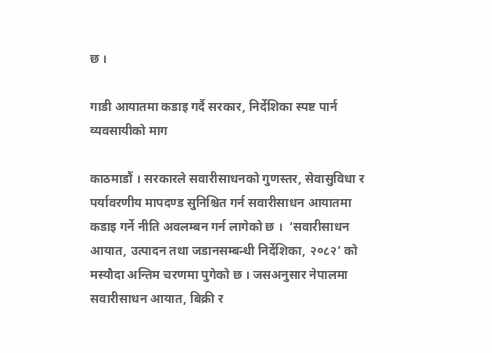छ ।

गाडी आयातमा कडाइ गर्दै सरकार, निर्देशिका स्पष्ट पार्न व्यवसायीको माग

काठमाडौं । सरकारले सवारीसाधनको गुणस्तर, सेवासुविधा र पर्यावरणीय मापदण्ड सुनिश्चित गर्न सवारीसाधन आयातमा कडाइ गर्ने नीति अवलम्बन गर्न लागेको छ ।  ‘सवारीसाधन आयात, उत्पादन तथा जडानसम्बन्धी निर्देशिका, २०८२’ को मस्यौदा अन्तिम चरणमा पुगेको छ । जसअनुसार नेपालमा सवारीसाधन आयात, बिक्री र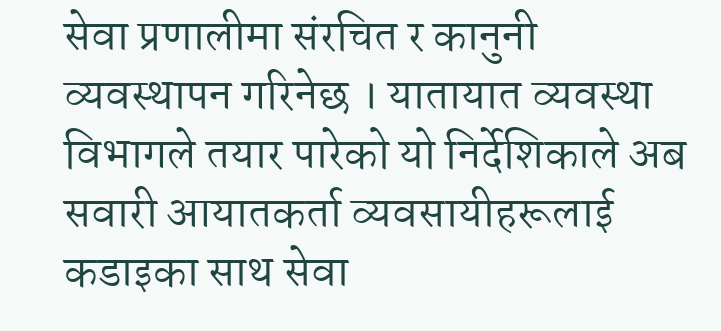सेवा प्रणालीमा संरचित र कानुनी व्यवस्थापन गरिनेछ । यातायात व्यवस्था विभागले तयार पारेको यो निर्देशिकाले अब सवारी आयातकर्ता व्यवसायीहरूलाई कडाइका साथ सेवा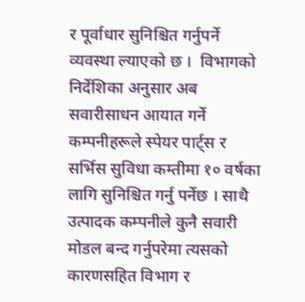र पूर्वाधार सुनिश्चित गर्नुपर्ने व्यवस्था ल्याएको छ ।  विभागको निर्देशिका अनुसार अब सवारीसाधन आयात गर्ने कम्पनीहरूले स्पेयर पार्ट्स र सर्भिस सुविधा कम्तीमा १० वर्षका लागि सुनिश्चित गर्नु पर्नेछ । साथै उत्पादक कम्पनीले कुनै सवारी मोडल बन्द गर्नुपरेमा त्यसको कारणसहित विभाग र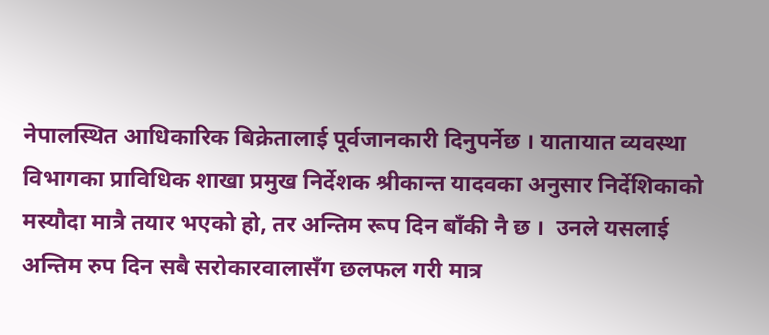नेपालस्थित आधिकारिक बिक्रेतालाई पूर्वजानकारी दिनुपर्नेछ । यातायात व्यवस्था विभागका प्राविधिक शाखा प्रमुख निर्देशक श्रीकान्त यादवका अनुसार निर्देशिकाको मस्यौदा मात्रै तयार भएको हो, तर अन्तिम रूप दिन बाँकी नै छ ।  उनले यसलाई अन्तिम रुप दिन सबै सरोकारवालासँग छलफल गरी मात्र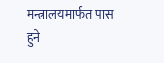मन्त्रालयमार्फत पास हुने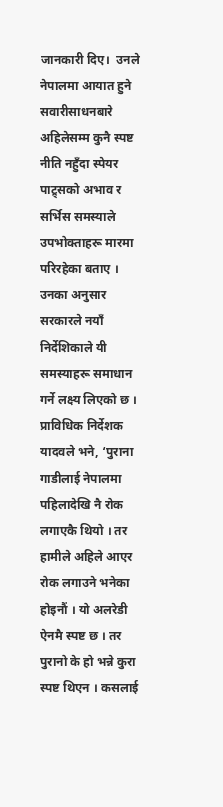जानकारी दिए।  उनले नेपालमा आयात हुने सवारीसाधनबारे अहिलेसम्म कुनै स्पष्ट नीति नहुँदा स्पेयर पाट्र्सको अभाव र सर्भिस समस्याले उपभोक्ताहरू मारमा परिरहेका बताए ।  उनका अनुसार सरकारले नयाँ निर्देशिकाले यी समस्याहरू समाधान गर्ने लक्ष्य लिएको छ ।  प्राविधिक निर्देशक यादवले भने, ‘पुराना गाडीलाई नेपालमा पहिलादेखि नै रोक लगाएकै थियो । तर हामीले अहिले आएर रोक लगाउने भनेका होइनौं । यो अलरेडी ऐनमै स्पष्ट छ । तर पुरानो के हो भन्ने कुरा स्पष्ट थिएन । कसलाई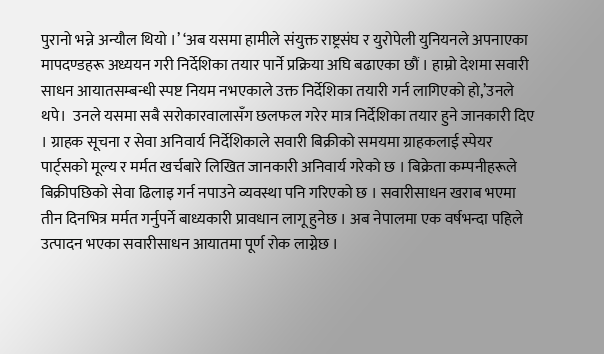पुरानो भन्ने अन्यौल थियो ।’ ‘अब यसमा हामीले संयुक्त राष्ट्रसंघ र युरोपेली युनियनले अपनाएका मापदण्डहरू अध्ययन गरी निर्देशिका तयार पार्ने प्रक्रिया अघि बढाएका छौं । हाम्रो देशमा सवारी साधन आयातसम्बन्धी स्पष्ट नियम नभएकाले उक्त निर्देशिका तयारी गर्न लागिएको हो,’उनले थपे।  उनले यसमा सबै सरोकारवालासँग छलफल गरेर मात्र निर्देशिका तयार हुने जानकारी दिए । ग्राहक सूचना र सेवा अनिवार्य निर्देशिकाले सवारी बिक्रीको समयमा ग्राहकलाई स्पेयर पार्ट्सको मूल्य र मर्मत खर्चबारे लिखित जानकारी अनिवार्य गरेको छ । बिक्रेता कम्पनीहरूले बिक्रीपछिको सेवा ढिलाइ गर्न नपाउने व्यवस्था पनि गरिएको छ । सवारीसाधन खराब भएमा तीन दिनभित्र मर्मत गर्नुपर्ने बाध्यकारी प्रावधान लागू हुनेछ । अब नेपालमा एक वर्षभन्दा पहिले उत्पादन भएका सवारीसाधन आयातमा पूर्ण रोक लाग्नेछ ।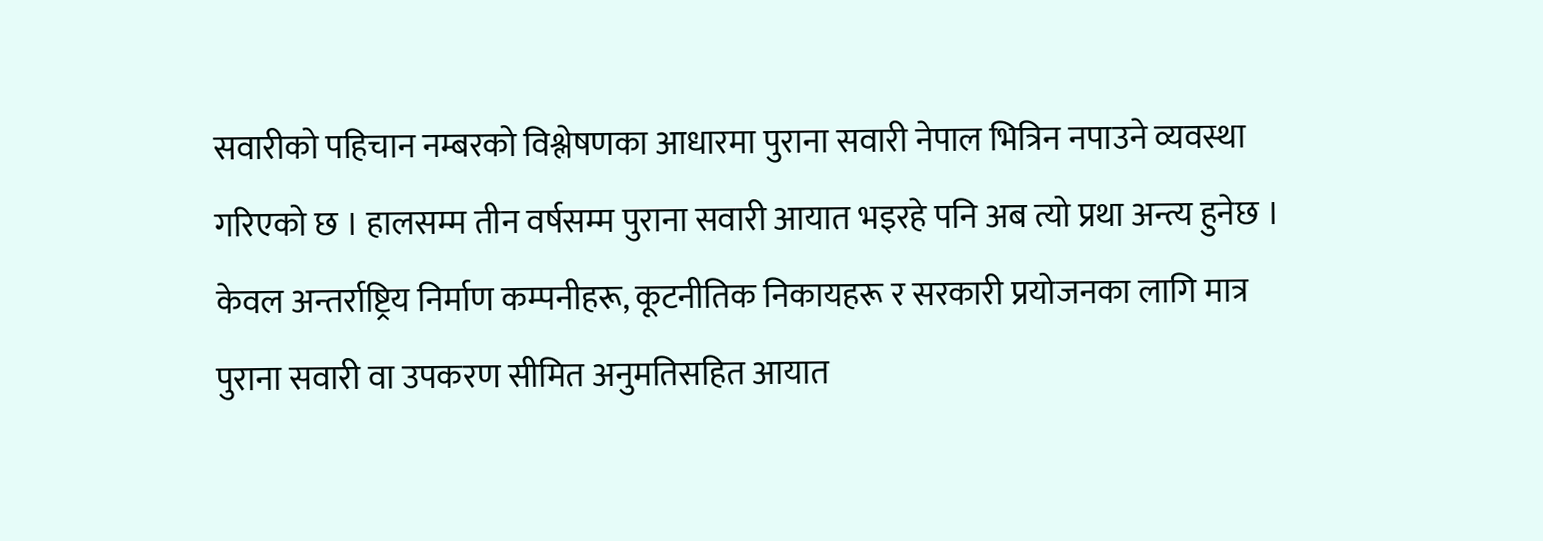सवारीको पहिचान नम्बरको विश्लेषणका आधारमा पुराना सवारी नेपाल भित्रिन नपाउने व्यवस्था गरिएको छ । हालसम्म तीन वर्षसम्म पुराना सवारी आयात भइरहे पनि अब त्यो प्रथा अन्त्य हुनेछ । केवल अन्तर्राष्ट्रिय निर्माण कम्पनीहरू, कूटनीतिक निकायहरू र सरकारी प्रयोजनका लागि मात्र पुराना सवारी वा उपकरण सीमित अनुमतिसहित आयात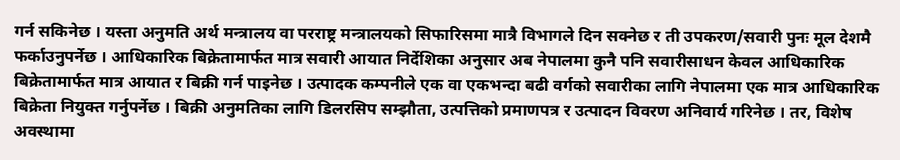गर्न सकिनेछ । यस्ता अनुमति अर्थ मन्त्रालय वा परराष्ट्र मन्त्रालयको सिफारिसमा मात्रै विभागले दिन सक्नेछ र ती उपकरण/सवारी पुनः मूल देशमै फर्काउनुपर्नेछ । आधिकारिक बिक्रेतामार्फत मात्र सवारी आयात निर्देशिका अनुसार अब नेपालमा कुनै पनि सवारीसाधन केवल आधिकारिक बिक्रेतामार्फत मात्र आयात र बिक्री गर्न पाइनेछ । उत्पादक कम्पनीले एक वा एकभन्दा बढी वर्गको सवारीका लागि नेपालमा एक मात्र आधिकारिक बिक्रेता नियुक्त गर्नुपर्नेछ । बिक्री अनुमतिका लागि डिलरसिप सम्झौता, उत्पत्तिको प्रमाणपत्र र उत्पादन विवरण अनिवार्य गरिनेछ । तर, विशेष अवस्थामा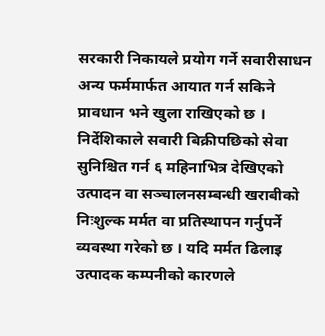सरकारी निकायले प्रयोग गर्ने सवारीसाधन अन्य फर्ममार्फत आयात गर्न सकिने प्रावधान भने खुला राखिएको छ । निर्देशिकाले सवारी बिक्रीपछिको सेवा सुनिश्चित गर्न ६ महिनाभित्र देखिएको उत्पादन वा सञ्चालनसम्बन्धी खराबीको निःशुल्क मर्मत वा प्रतिस्थापन गर्नुपर्ने व्यवस्था गरेको छ । यदि मर्मत ढिलाइ उत्पादक कम्पनीको कारणले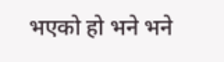भएको हो भने भने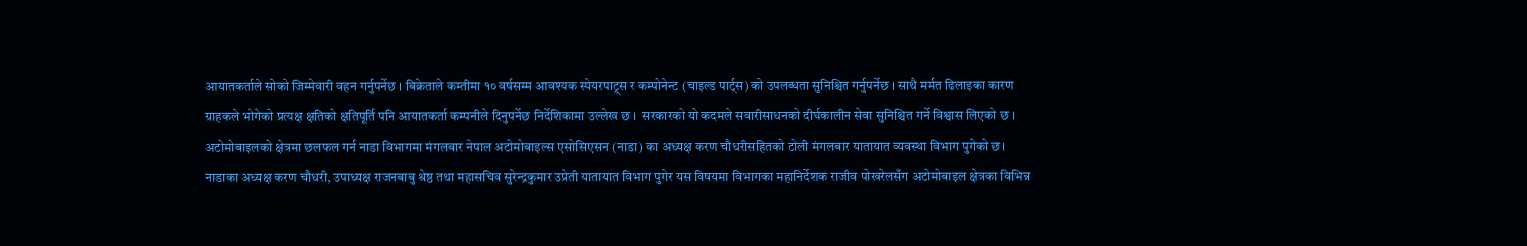आयातकर्ताले सोको जिम्मेवारी वहन गर्नुपर्नेछ । बिक्रेताले कम्तीमा १० वर्षसम्म आवश्यक स्पेयरपाट्र्स र कम्पोनेन्ट (चाइल्ड पार्ट्स) को उपलब्धता सुनिश्चित गर्नुपर्नेछ । साथै मर्मत ढिलाइका कारण ग्राहकले भोगेको प्रत्यक्ष क्षतिको क्षतिपूर्ति पनि आयातकर्ता कम्पनीले दिनुपर्नेछ निर्देशिकामा उल्लेख छ ।  सरकारको यो कदमले सवारीसाधनको दीर्घकालीन सेवा सुनिश्चित गर्ने विश्वास लिएको छ ।  अटोमोबाइलको क्षेत्रमा छलफल गर्न नाडा विभागमा मंगलबार नेपाल अटोमोबाइल्स एसोसिएसन (नाडा) का अध्यक्ष करण चौधरीसहितको टोली मंगलबार यातायात व्यवस्था विभाग पुगेको छ।  नाडाका अध्यक्ष करण चौधरी, उपाध्यक्ष राजनबाबु श्रेष्ठ तथा महासचिव सुरेन्द्रकुमार उप्रेती यातायात विभाग पुगेर यस विषयमा विभागका महानिर्देशक राजीव पोखरेलसँग अटोमोबाइल क्षेत्रका विभिन्न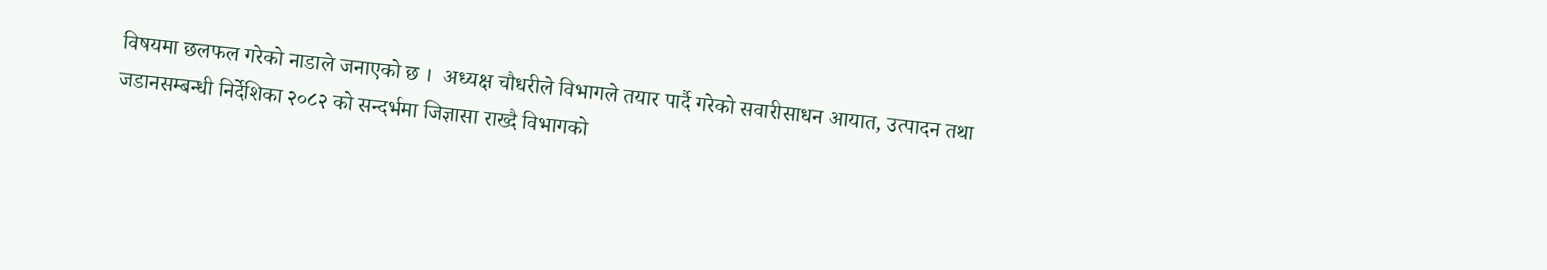विषयमा छलफल गरेको नाडाले जनाएको छ ।  अध्यक्ष चौधरीले विभागले तयार पार्दै गरेको सवारीसाधन आयात, उत्पादन तथा जडानसम्बन्धी निर्देशिका २०८२ को सन्दर्भमा जिज्ञासा राख्दै विभागको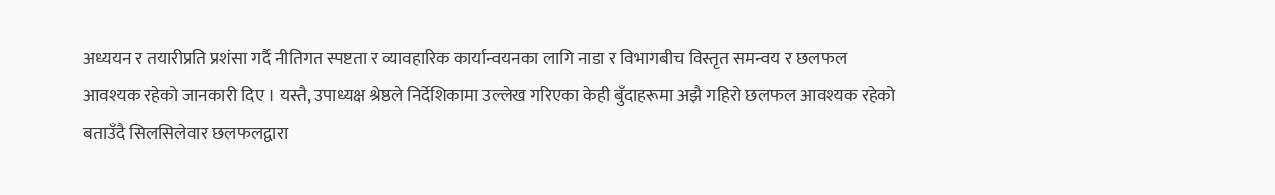अध्ययन र तयारीप्रति प्रशंसा गर्दै नीतिगत स्पष्टता र व्यावहारिक कार्यान्वयनका लागि नाडा र विभागबीच विस्तृत समन्वय र छलफल आवश्यक रहेको जानकारी दिए । यस्तै, उपाध्यक्ष श्रेष्ठले निर्देशिकामा उल्लेख गरिएका केही बुँदाहरूमा अझै गहिरो छलफल आवश्यक रहेको बताउँदै सिलसिलेवार छलफलद्वारा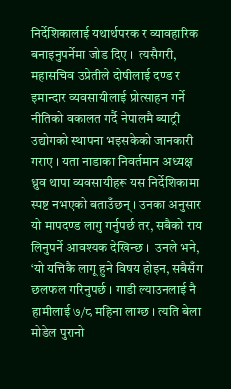निर्देशिकालाई यथार्थपरक र व्यावहारिक बनाइनुपर्नेमा जोड दिए ।  त्यसैगरी, महासचिव उप्रेतीले दोषीलाई दण्ड र इमान्दार व्यवसायीलाई प्रोत्साहन गर्ने नीतिको वकालत गर्दै नेपालमै ब्याट्री उद्योगको स्थापना भइसकेको जानकारी गराए । यता नाडाका निवर्तमान अध्यक्ष ध्रुव थापा व्यवसायीहरू यस निर्देशिकामा स्पष्ट नभएको बताउँछन् । उनका अनुसार यो मापदण्ड लागु गर्नुपर्छ तर, सबैको राय लिनुपर्ने आवश्यक देखिन्छ ।  उनले भने, ‘यो यत्तिकै लागू हुने विषय होइन, सबैसँग छलफल गरिनुपर्छ । गाडी ल्याउनलाई नै हामीलाई ७/८ महिना लाग्छ । त्यति बेला मोडेल पुरानो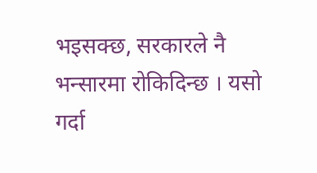भइसक्छ, सरकारले नै भन्सारमा रोकिदिन्छ । यसो गर्दा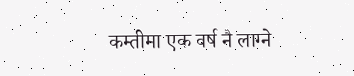कम्तीमा एक वर्ष नै लाग्ने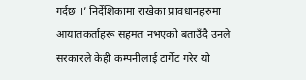गर्दछ ।’ निर्देशिकामा राखेका प्रावधानहरुमा आयातकर्ताहरू सहमत नभएको बताउँदै उनले सरकारले केही कम्पनीलाई टार्गेट गरेर यो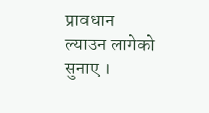प्रावधान ल्याउन लागेको सुनाए ।